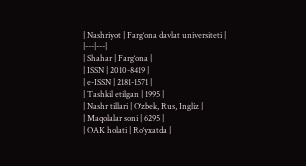| Nashriyot | Farg‘ona davlat universiteti |
|---|---|
| Shahar | Farg‘ona |
| ISSN | 2010-8419 |
| e-ISSN | 2181-1571 |
| Tashkil etilgan | 1995 |
| Nashr tillari | O‘zbek, Rus, Ingliz |
| Maqolalar soni | 6295 |
| OAK holati | Ro‘yxatda |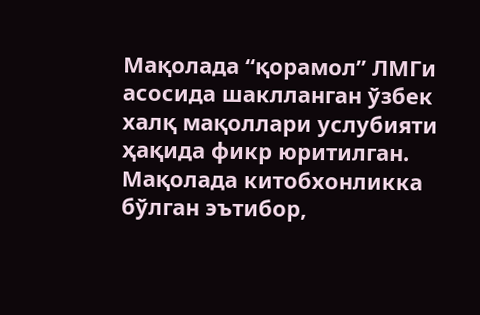Мақолада “қорамол” ЛМГи асосида шаклланган ўзбек халқ мақоллари услубияти ҳақида фикр юритилган.
Мақолада китобхонликка бўлган эътибор,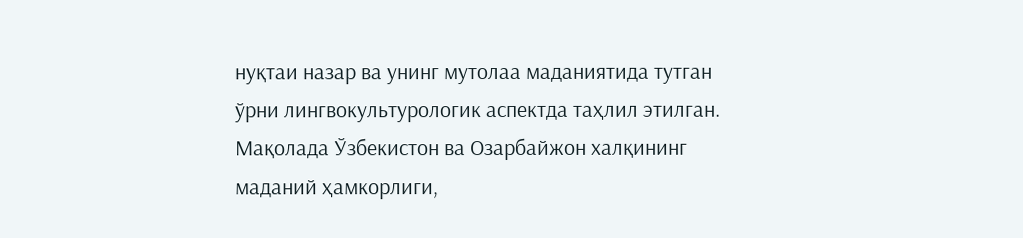нуқтаи назар ва унинг мутолаа маданиятида тутган ўрни лингвокультурологик аспектда таҳлил этилган.
Мақолада Ўзбекистон ва Озарбайжон халқининг маданий ҳамкорлиги,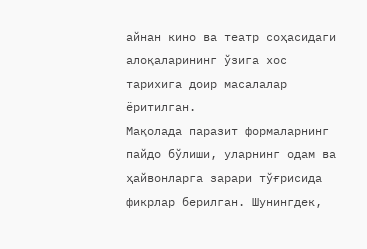айнан кино ва театр соҳасидаги алоқаларининг ўзига хос тарихига доир масалалар ёритилган.
Мақолада паразит формаларнинг пайдо бўлиши, уларнинг одам ва ҳайвонларга зарари тўғрисида фикрлар берилган. Шунингдек,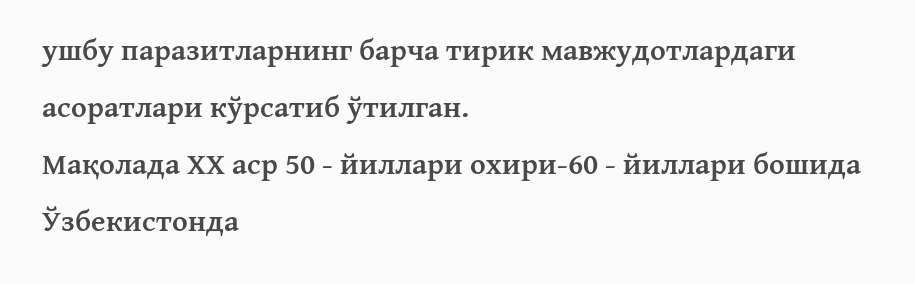ушбу паразитларнинг барча тирик мавжудотлардаги асоратлари кўрсатиб ўтилган.
Мақолада ХХ аср 50 - йиллари охири-60 - йиллари бошида Ўзбекистонда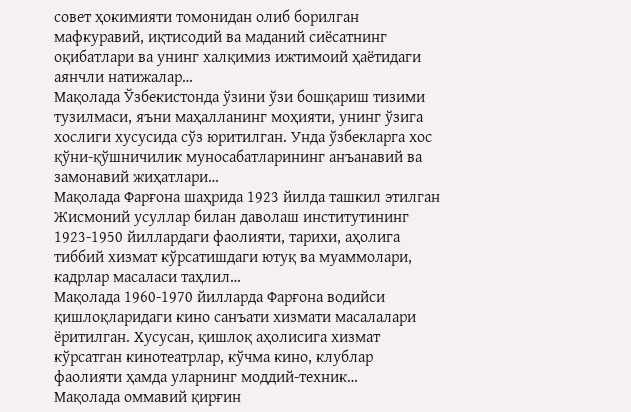совет ҳокимияти томонидан олиб борилган мафкуравий, иқтисодий ва маданий сиёсатнинг оқибатлари ва унинг халқимиз ижтимоий ҳаётидаги аянчли натижалар…
Мақолада Ўзбекистонда ўзини ўзи бошқариш тизими тузилмаси, яъни маҳалланинг моҳияти, унинг ўзига хослиги хусусида сўз юритилган. Унда ўзбекларга хос қўни-қўшничилик муносабатларининг анъанавий ва замонавий жиҳатлари…
Мақолада Фарғона шаҳрида 1923 йилда ташкил этилган Жисмоний усуллар билан даволаш институтининг 1923-1950 йиллардаги фаолияти, тарихи, аҳолига тиббий хизмат кўрсатишдаги ютуқ ва муаммолари, кадрлар масаласи таҳлил…
Мақолада 1960-1970 йилларда Фарғона водийси қишлоқларидаги кино санъати хизмати масалалари ёритилган. Хусусан, қишлоқ аҳолисига хизмат кўрсатган кинотеатрлар, кўчма кино, клублар фаолияти ҳамда уларнинг моддий-техник…
Мақолада оммавий қирғин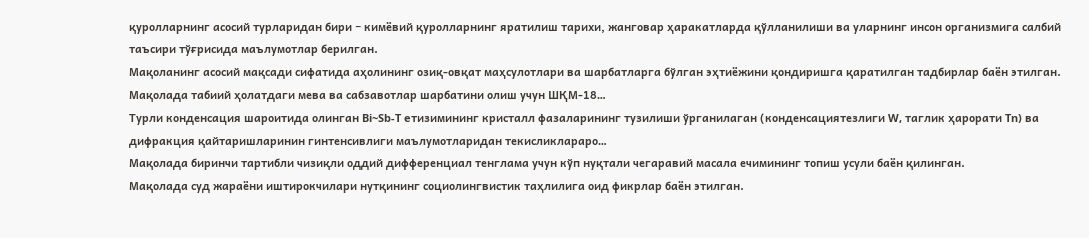қуролларнинг асосий турларидан бири − кимёвий қуролларнинг яратилиш тарихи, жанговар ҳаракатларда қўлланилиши ва уларнинг инсон организмига салбий таъсири тўғрисида маълумотлар берилган.
Мақоланинг асосий мақсади сифатида аҳолининг озиқ-овқат маҳсулотлари ва шарбатларга бўлган эҳтиёжини қондиришга қаратилган тадбирлар баён этилган. Мақолада табиий ҳолатдаги мева ва сабзавотлар шарбатини олиш учун ШҚМ-18…
Турли конденсация шароитида олинган Bi~Sb-T eтизимининг кристалл фазаларининг тузилиши ўрганилаган (конденсациятезлиги W, таглик ҳарорати Tn) ва дифракция қайтаришларинин гинтенсивлиги маълумотларидан текисликлараро…
Мақолада биринчи тартибли чизиқли оддий дифференциал тенглама учун кўп нуқтали чегаравий масала ечимининг топиш усули баён қилинган.
Мақолада суд жараёни иштирокчилари нутқининг социолингвистик таҳлилига оид фикрлар баён этилган.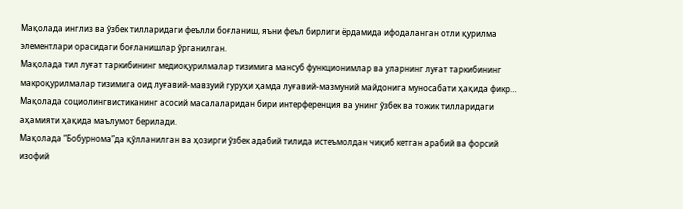Мақолада инглиз ва ўзбек тилларидаги феълли боғланиш, яъни феъл бирлиги ёрдамида ифодаланган отли қурилма элементлари орасидаги боғланишлар ўрганилган.
Мақолада тил луғат таркибининг медиоқурилмалар тизимига мансуб функционимлар ва уларнинг луғат таркибининг макроқурилмалар тизимига оид луғавий-мавзуий гуруҳи ҳамда луғавий-мазмуний майдонига муносабати ҳақида фикр…
Мақолада социолингвистиканинг асосий масалаларидан бири интерференция ва унинг ўзбек ва тожик тилларидаги аҳамияти ҳақида маълумот берилади.
Мақолада “Бобурнома”да қўлланилган ва ҳозирги ўзбек адабий тилида истеъмолдан чиқиб кетган арабий ва форсий изофий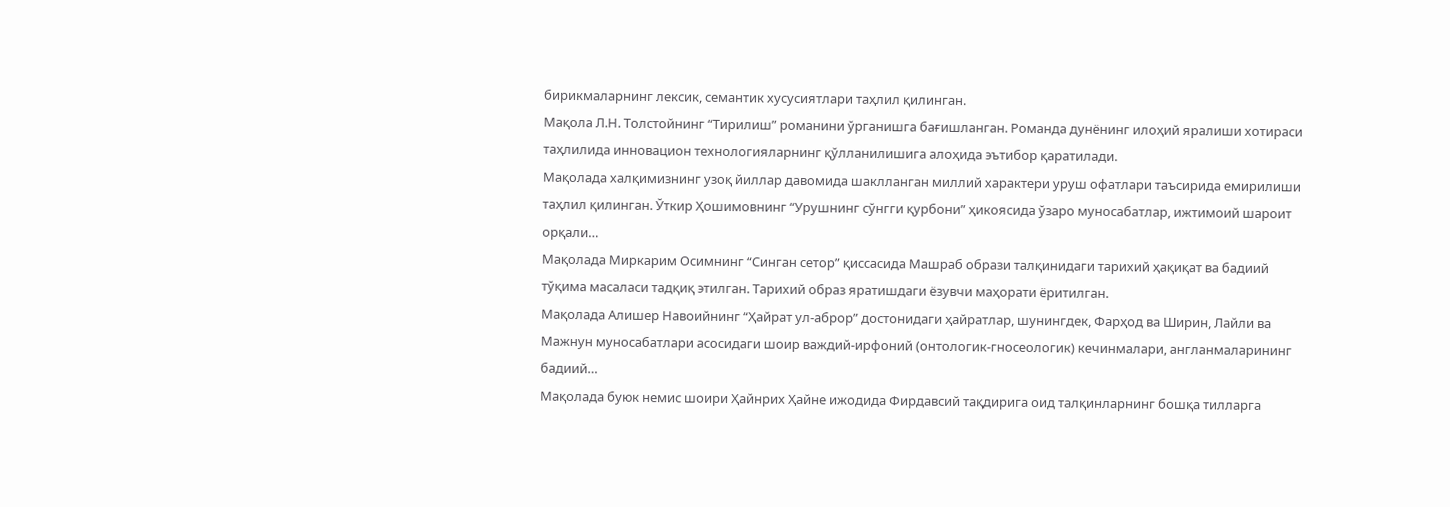бирикмаларнинг лексик, семантик хусусиятлари таҳлил қилинган.
Мақола Л.Н. Толстойнинг “Тирилиш” романини ўрганишга бағишланган. Романда дунёнинг илоҳий яралиши хотираси таҳлилида инновацион технологияларнинг қўлланилишига алоҳида эътибор қаратилади.
Мақолада халқимизнинг узоқ йиллар давомида шаклланган миллий характери уруш офатлари таъсирида емирилиши таҳлил қилинган. Ўткир Ҳошимовнинг “Урушнинг сўнгги қурбони” ҳикоясида ўзаро муносабатлар, ижтимоий шароит орқали…
Мақолада Миркарим Осимнинг “Синган сетор” қиссасида Машраб образи талқинидаги тарихий ҳақиқат ва бадиий тўқима масаласи тадқиқ этилган. Тарихий образ яратишдаги ёзувчи маҳорати ёритилган.
Мақолада Алишер Навоийнинг “Ҳайрат ул-аброр” достонидаги ҳайратлар, шунингдек, Фарҳод ва Ширин, Лайли ва Мажнун муносабатлари асосидаги шоир важдий-ирфоний (онтологик-гносеологик) кечинмалари, англанмаларининг бадиий…
Мақолада буюк немис шоири Ҳайнрих Ҳайне ижодида Фирдавсий тақдирига оид талқинларнинг бошқа тилларга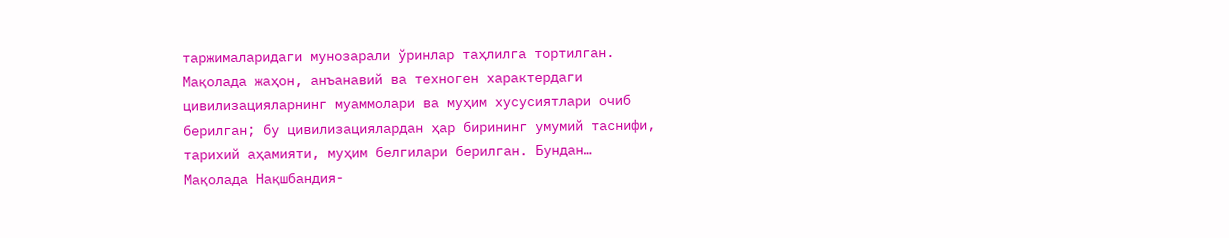таржималаридаги мунозарали ўринлар таҳлилга тортилган.
Мақолада жаҳон, анъанавий ва техноген характердаги цивилизацияларнинг муаммолари ва муҳим хусусиятлари очиб берилган; бу цивилизациялардан ҳар бирининг умумий таснифи, тарихий аҳамияти, муҳим белгилари берилган. Бундан…
Мақолада Нақшбандия-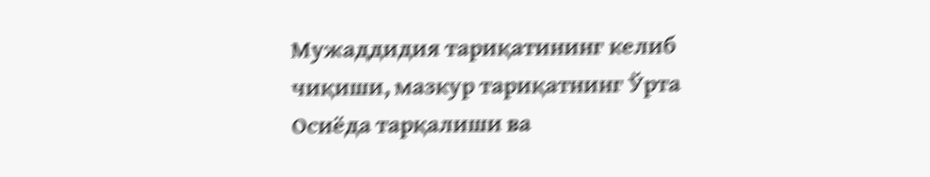Мужаддидия тариқатининг келиб чиқиши, мазкур тариқатнинг Ўрта Осиёда тарқалиши ва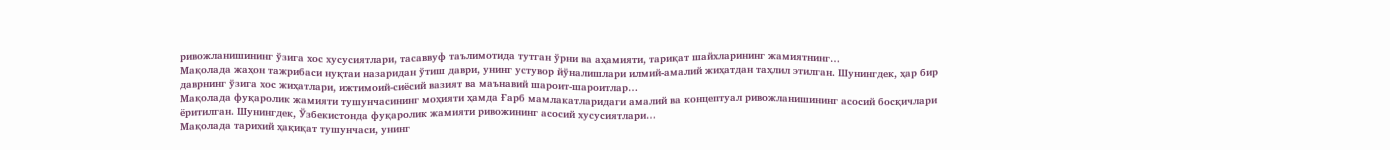ривожланишининг ўзига хос хусусиятлари, тасаввуф таълимотида тутган ўрни ва аҳамияти, тариқат шайхларининг жамиятнинг…
Мақолада жаҳон тажрибаси нуқтаи назаридан ўтиш даври, унинг устувор йўналишлари илмий-амалий жиҳатдан таҳлил этилган. Шунингдек, ҳар бир даврнинг ўзига хос жиҳатлари, ижтимоий-сиёсий вазият ва маънавий шароит-шароитлар…
Мақолада фуқаролик жамияти тушунчасининг моҳияти ҳамда Ғарб мамлакатларидаги амалий ва концептуал ривожланишининг асосий босқичлари ёритилган. Шунингдек, Ўзбекистонда фуқаролик жамияти ривожининг асосий хусусиятлари…
Мақолада тарихий ҳақиқат тушунчаси, унинг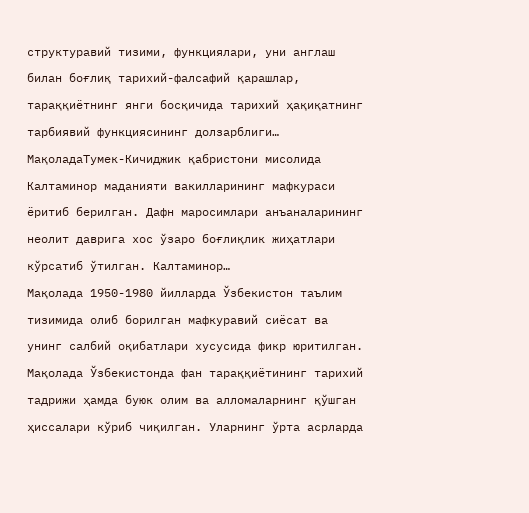структуравий тизими, функциялари, уни англаш билан боғлиқ тарихий-фалсафий қарашлар, тараққиётнинг янги босқичида тарихий ҳақиқатнинг тарбиявий функциясининг долзарблиги…
МақоладаТумек-Кичиджик қабристони мисолида Калтаминор маданияти вакилларининг мафкураси ёритиб берилган. Дафн маросимлари анъаналарининг неолит даврига хос ўзаро боғлиқлик жиҳатлари кўрсатиб ўтилган. Калтаминор…
Мақолада 1950-1980 йилларда Ўзбекистон таълим тизимида олиб борилган мафкуравий сиёсат ва унинг салбий оқибатлари хусусида фикр юритилган.
Мақолада Ўзбекистонда фан тараққиётининг тарихий тадрижи ҳамда буюк олим ва алломаларнинг қўшган ҳиссалари кўриб чиқилган. Уларнинг ўрта асрларда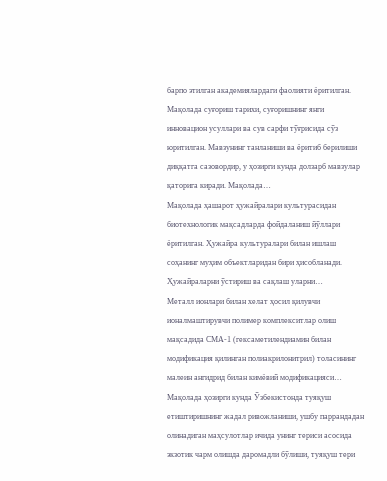барпо этилган академиялардаги фаолияти ёритилган.
Мақолада суғориш тарихи, суғоришнинг янги инновацион усуллари ва сув сарфи тўғрисида сўз юритилган. Мавзунинг танланиши ва ёритиб берилиши диққатга сазовордир, у ҳозирги кунда долзарб мавзулар қаторига киради. Мақолада…
Мақолада ҳашарот ҳужайралари культурасидан биотехнологик мақсадларда фойдаланиш йўллари ёритилган. Ҳужайра культуралари билан ишлаш соҳанинг муҳим объектларидан бири ҳисобланади. Ҳужайраларни ўстириш ва сақлаш уларни…
Металл ионлари билан хелат ҳосил қилувчи ионалмаштирувчи полимер комплекситлар олиш мақсадида СМА-1 (гексаметилендиамин билан модификация қилинган полиакрилонитрил) толасининг малеин ангидрид билан кимёвий модификацияси…
Мақолада ҳозирги кунда Ўзбекистонда туяқуш етиштиришнинг жадал ривожланиши, ушбу паррандадан олинадиган маҳсулотлар ичида унинг териси асосида экзотик чарм олишда даромадли бўлиши, туяқуш тери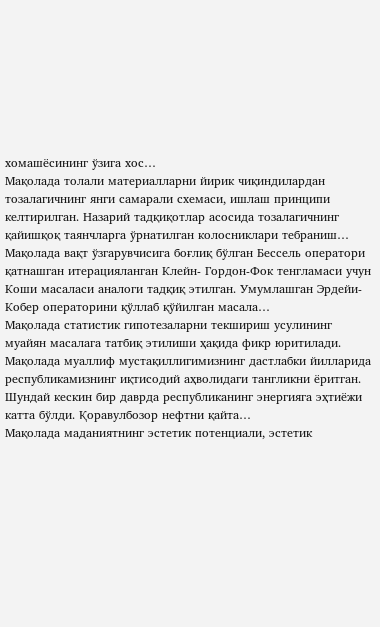хомашёсининг ўзига хос…
Мақолада толали материалларни йирик чиқиндилардан тозалагичнинг янги самарали схемаси, ишлаш принципи келтирилган. Назарий тадқиқотлар асосида тозалагичнинг қайишқоқ таянчларга ўрнатилган колосниклари тебраниш…
Мақолада вақт ўзгарувчисига боғлиқ бўлган Бессель оператори қатнашган итерацияланган Клейн- Гордон-Фок тенгламаси учун Коши масаласи аналоги тадқиқ этилган. Умумлашган Эрдейи-Кобер операторини қўллаб қўйилган масала…
Мақолада статистик гипотезаларни текшириш усулининг муайян масалага татбиқ этилиши ҳақида фикр юритилади.
Мақолада муаллиф мустақиллигимизнинг дастлабки йилларида республикамизнинг иқтисодий аҳволидаги тангликни ёритган. Шундай кескин бир даврда республиканинг энергияга эҳтиёжи катта бўлди. Қоравулбозор нефтни қайта…
Мақолада маданиятнинг эстетик потенциали, эстетик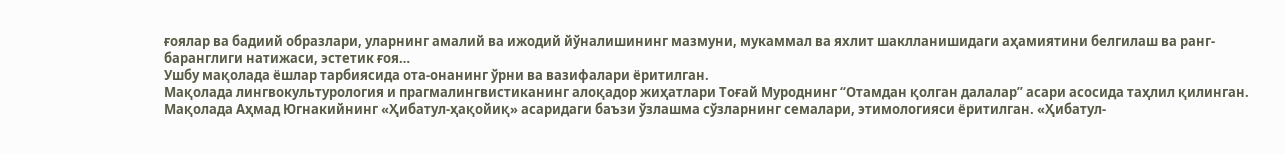ғоялар ва бадиий образлари, уларнинг амалий ва ижодий йўналишининг мазмуни, мукаммал ва яхлит шаклланишидаги аҳамиятини белгилаш ва ранг-баранглиги натижаси, эстетик ғоя…
Ушбу мақолада ёшлар тарбиясида ота-онанинг ўрни ва вазифалари ёритилган.
Мақолада лингвокультурология и прагмалингвистиканинг алоқадор жиҳатлари Тоғай Муроднинг “Отамдан қолган далалар” асари асосида таҳлил қилинган.
Мақолада Аҳмад Югнакийнинг «Ҳибатул-ҳақойиқ» асаридаги баъзи ўзлашма сўзларнинг семалари, этимологияси ёритилган. «Ҳибатул-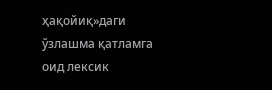ҳақойиқ»даги ўзлашма қатламга оид лексик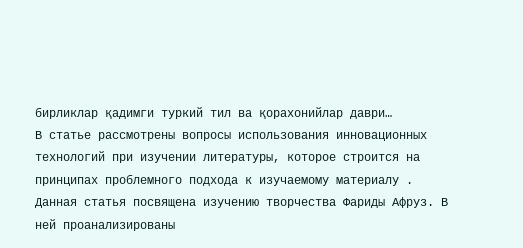бирликлар қадимги туркий тил ва қорахонийлар даври…
В статье рассмотрены вопросы использования инновационных технологий при изучении литературы, которое строится на принципах проблемного подхода к изучаемому материалу .
Данная статья посвящена изучению творчества Фариды Афруз. В ней проанализированы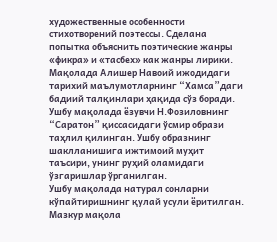художественные особенности стихотворений поэтессы. Сделана попытка объяснить поэтические жанры «фикра» и «тасбех» как жанры лирики.
Мақолада Алишер Навоий ижодидаги тарихий маълумотларнинг “Хамса”даги бадиий талқинлари ҳақида сўз боради.
Ушбу мақолада ёзувчи Н.Фозиловнинг “Саратон” қиссасидаги ўсмир образи таҳлил қилинган. Ушбу образнинг шаклланишига ижтимоий муҳит таъсири, унинг руҳий оламидаги ўзгаришлар ўрганилган.
Ушбу мақолада натурал сонларни кўпайтиришнинг қулай усули ёритилган.
Мазкур мақола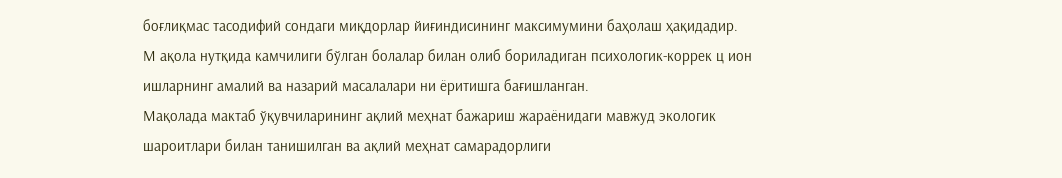боғлиқмас тасодифий сондаги миқдорлар йиғиндисининг максимумини баҳолаш ҳақидадир.
М ақола нутқида камчилиги бўлган болалар билан олиб бориладиган психологик-коррек ц ион ишларнинг амалий ва назарий масалалари ни ёритишга бағишланган.
Мақолада мактаб ўқувчиларининг ақлий меҳнат бажариш жараёнидаги мавжуд экологик шароитлари билан танишилган ва ақлий меҳнат самарадорлиги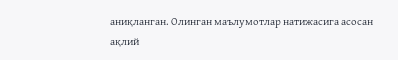аниқланган. Олинган маълумотлар натижасига асосан ақлий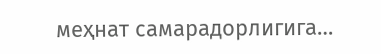меҳнат самарадорлигига…